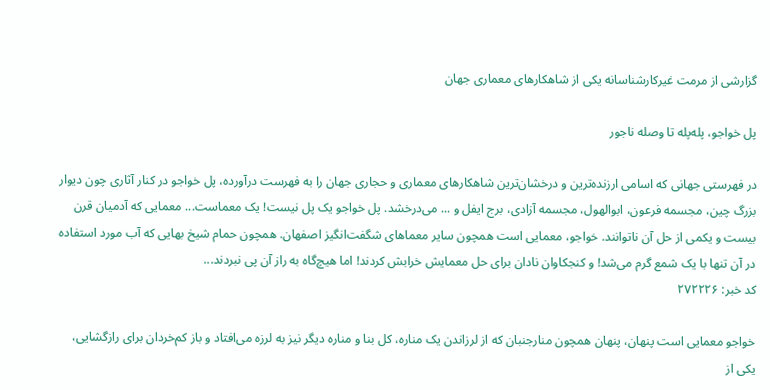گزارشی از مرمت غیرکارشناسانه یکی از شاهکارهای معماری جهان

پل خواجو، پله‌پله تا وصله ناجور

در فهرستی جهانی که اسامی ارزنده‌ترین و درخشان‌ترین شاهکارهای معماری و حجاری جهان را به فهرست درآورده، پل خواجو در کنار آثاری چون دیوار بزرگ چین، مجسمه فرعون، ابوالهول، مجسمه آزادی، برج ایفل و ... می‌درخشد. پل خواجو یک پل نیست! یک معماست... معمایی که آدمیان قرن بیست و یکمی از حل آن ناتوانند. خواجو، معمایی است همچون سایر معماهای شگفت‌انگیز اصفهان. همچون حمام شیخ بهایی که آب مورد استفاده در آن تنها با یک شمع گرم می‌شد! و کنجکاوان نادان برای حل معمایش خرابش کردند! اما هیچ‌گاه به راز آن پی نبردند...
کد خبر: ۲۷۲۲۲۶

خواجو معمایی است پنهان، پنهان همچون منارجنبان که از لرزاندن یک مناره، کل بنا و مناره دیگر نیز به لرزه می‌افتاد و باز کم‌خردان برای رازگشایی، یکی از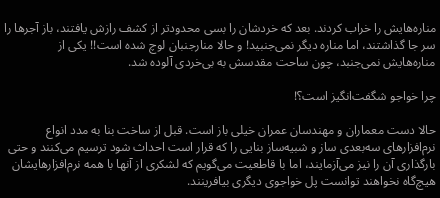مناره‌هایش را خراب کردند. بعد که خردشان را بسی محدودتر از کشف رازش یافتند، باز آجرها را سر جا گذاشتند، اما مناره دیگر نمی‌جنبید! و حالا منارجنبان لوچ شده است!! یکی از مناره‌هایش نمی‌جنبد، چون ساحت مقدسش به بی‌خردی آلوده شد.

چرا خواجو شگفت‌انگیز است؟!

حالا دست معماران و مهندسان عمران خیلی باز است. قبل از ساخت بنا به مدد انواع نرم‌افزارهای سه‌بعدی ساز و شبیه‌ساز بنایی را که قرار است احداث شود ترسیم می‌کنند و حتی بارگذاری آن را نیز می‌آزمایند، اما با قاطعیت می‌گویم که لشکری از آنها با همه نرم‌افزارهایشان هیچ‌گاه نخواهند توانست پل خواجوی دیگری بیافرینند.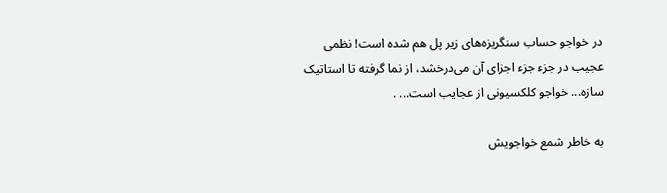در خواجو حساب سنگریزه‌های زیر پل هم شده است! نظمی عجیب در جزء جزء اجزای آن می‌درخشد، از نما گرفته تا استاتیک سازه‌... خواجو کلکسیونی از عجایب است... .

به خاطر شمع خواجویش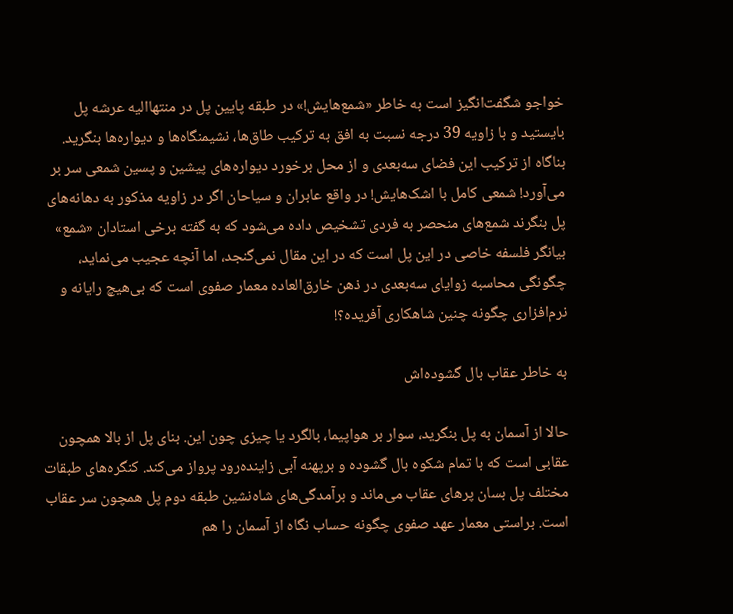خواجو شگفت‌انگیز است به خاطر «شمع‌هایش!» در طبقه پایین پل در منتها‌الیه عرشه پل بایستید و با زاویه 39 درجه نسبت به افق به ترکیب طاق‌ها، نشیمنگاه‌ها و دیواره‌ها بنگرید. بناگاه از ترکیب این فضای سه‌بعدی و از محل برخورد دیواره‌های پیشین و پسین شمعی سر بر می‌آورد! شمعی کامل با اشک‌هایش! در واقع عابران و سیاحان اگر در زاویه مذکور به دهانه‌های پل بنگرند شمع‌های منحصر به فردی تشخیص داده می‌شود که به گفته برخی استادان «شمع» بیانگر فلسفه خاصی در این پل است که در این مقال نمی‌گنجد، اما آنچه عجیب می‌نماید، چگونگی محاسبه زوایای سه‌بعدی در ذهن خار‌ق‌العاده معمار صفوی است که بی‌هیچ رایانه و نرم‌افزاری چگونه چنین شاهکاری آفریده؟!

به خاطر عقاب بال گشوده‌اش

حالا از آسمان به پل بنگرید، سوار بر هواپیما، بالگرد یا چیزی چون این. بنای پل از بالا همچون عقابی است که با تمام شکوه بال گشوده و برپهنه آبی زاینده‌رود پرواز می‌کند. کنگره‌های طبقات مختلف پل بسان پرهای عقاب می‌ماند و برآمدگی‌های شاه‌نشین طبقه دوم پل همچون سر عقاب است. براستی معمار عهد صفوی چگونه حساب نگاه از آسمان را هم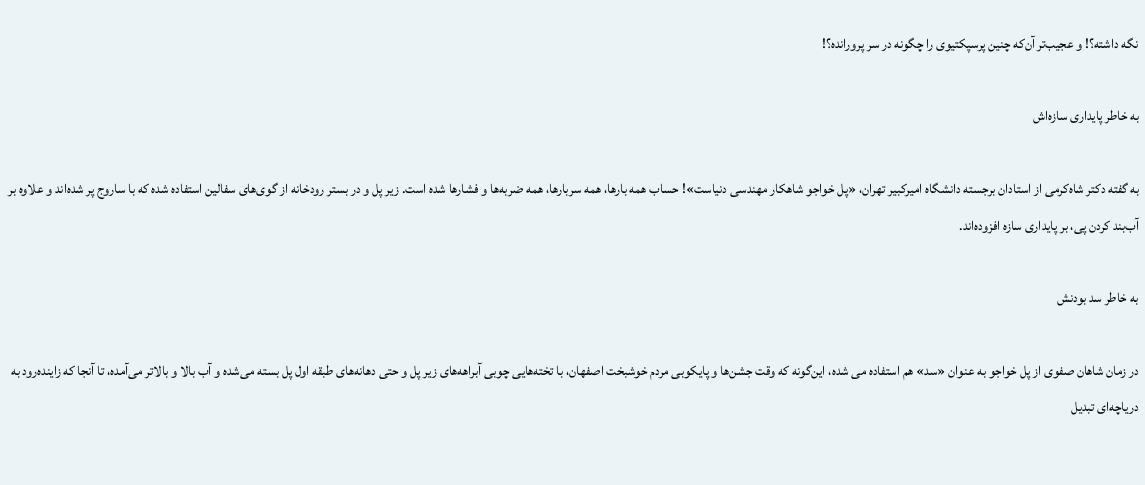نگه داشته؟! و عجیب‌تر آن‌که چنین پرسپکتیوی را چگونه در سر پرورانده؟!

به خاطر پایداری سازه‌اش

به گفته دکتر شاه‌کرمی از استادان برجسته دانشگاه امیرکبیر تهران، «پل خواجو شاهکار مهندسی دنیاست»! حساب همه بارها، همه سربارها، همه ضربه‌ها و فشارها شده است. زیر پل و در بستر رودخانه از گوی‌های سفالین استفاده شده که با ساروج پر شده‌اند و علاوه بر آب‌بند کردن پی، بر پایداری سازه افزوده‌اند.

به خاطر سد بودنش

در زمان شاهان صفوی از پل خواجو به عنوان «سد» هم استفاده می شده، این‌گونه که وقت جشن‌ها و پایکوبی مردم خوشبخت اصفهان، با تخته‌هایی چوبی آبراهه‌های زیر پل و حتی دهانه‌های طبقه اول پل بسته می‌شده و آب بالا و بالاتر می‌آمده، تا آنجا که زاینده‌رود به دریاچه‌ای تبدیل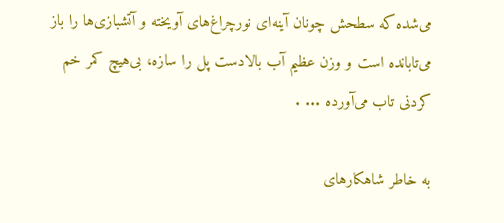می‌شده که سطحش چونان آینه‌ای نورچرا‌غ‌های آویخته و آتشبازی‌ها را باز می‌تابانده است و وزن عظیم آب بالادست پل را سازه، بی‌هیچ کمر خم کردنی تاب می‌آورده ... .

به خاطر شاهکارهای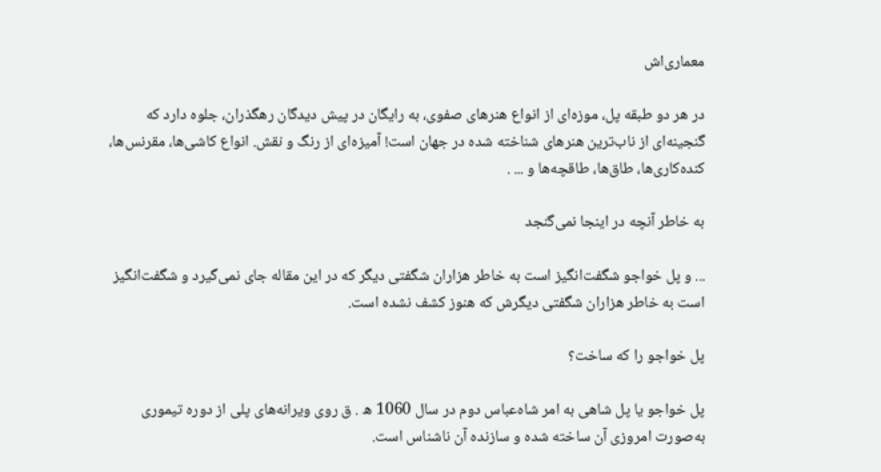معماری‌اش

در هر دو طبقه پل، موزه‌ای از انواع هنرهای صفوی، به رایگان در پیش دیدگان رهگذران، جلوه دارد که گنجینه‌ای از ناب‌ترین هنرهای شناخته شده در جهان است! آمیزه‌ای از رنگ و نقش. انواع کاشی‌ها، مقرنس‌ها، کنده‌کاری‌ها،‌ طاق‌ها، طاقچه‌ها و ... .

به خاطر آنچه در اینجا نمی‌گنجد

... و پل خواجو شگفت‌انگیز است به خاطر هزاران شگفتی دیگر که در این مقاله‌ جای نمی‌گیرد و شگفت‌انگیز است به خاطر هزاران شگفتی دیگرش که هنوز کشف نشده است.

پل خواجو را که ساخت؟

پل خواجو یا پل شاهی به امر شاه‌عباس دوم در سال 1060 ه . ق روی ویرانه‌های پلی از دوره تیموری به‌صورت امروزی آن ساخته شده و سازنده آن ناشناس است.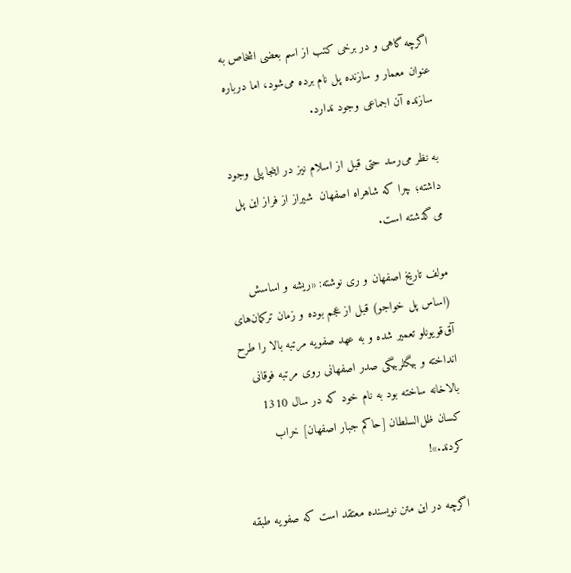اگرچه گاهی و در برخی کتب از اسم بعضی اشخاص به عنوان معمار و سازنده پل نام برده می‌شود، اما درباره سازنده آن اجماعی وجود ندارد.

به نظر می‌رسد حتی قبل از اسلام نیز در اینجا پلی وجود داشته؛ چرا که شاهراه اصفهان  ‌شیراز از فراز این پل می‌گذشته است.

مولف تاریخ اصفهان و ری نوشته: «ریشه و اساسش (اساس پل خواجو) قبل از عجم بوده و زمان ترکمان‌های آق‌قویونلو تعمیر شده و به عهد صفویه مرتبه بالا را طرح انداخته و بیگلربیگی صدر اصفهانی روی مرتبه فوقانی بالاخانه ساخته بود به نام خود که در سال 1310 کسان ظل‌السلطان [حاکم جبار اصفهان] خراب کردند.»!

اگرچه در این متن نویسنده معتقد است که صفویه طبقه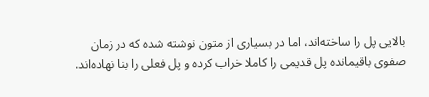بالایی پل را ساخته‌اند، اما در بسیاری از متون نوشته شده که در زمان صفوی باقیمانده پل قدیمی را کاملا خراب کرده و پل فعلی را بنا نهاده‌اند.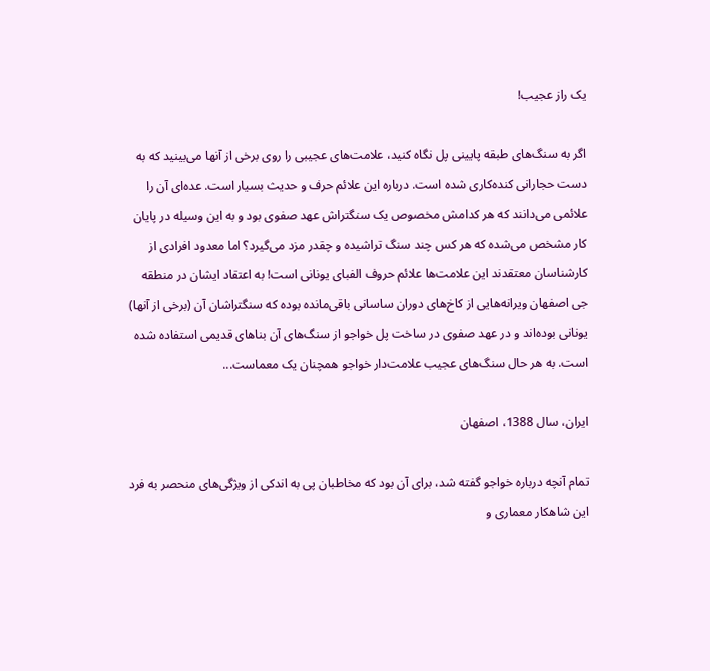یک راز عجیب!

اگر به سنگ‌های طبقه پایینی پل نگاه کنید، علامت‌های عجیبی را روی برخی از آنها می‌بینید که به دست حجارانی کنده‌کاری شده است. درباره این علائم حرف و حدیث بسیار است. عده‌ای آن را علائمی می‌دانند که هر کدامش مخصوص یک سنگتراش عهد صفوی بود و به این وسیله در پایان کار مشخص می‌شده که هر کس چند سنگ تراشیده و چقدر مزد می‌گیرد؟ اما معدود افرادی از کارشناسان معتقدند این علامت‌ها علائم حروف الفبای یونانی است! به اعتقاد ایشان در منطقه جی اصفهان ویرانه‌هایی از کاخ‌های دوران ساسانی باقی‌مانده بوده که سنگتراشان آن (برخی از آنها) یونانی بوده‌اند و در عهد صفوی در ساخت پل خواجو از سنگ‌های آن بناهای قدیمی استفاده شده است. به هر حال سنگ‌های عجیب علامت‌دار خواجو همچنان یک معماست...

ایران، سال 1388، اصفهان

تمام آنچه درباره خواجو گفته شد، برای آن بود که مخاطبان پی به اندکی از ویژگی‌های منحصر به فرد این شاهکار معماری و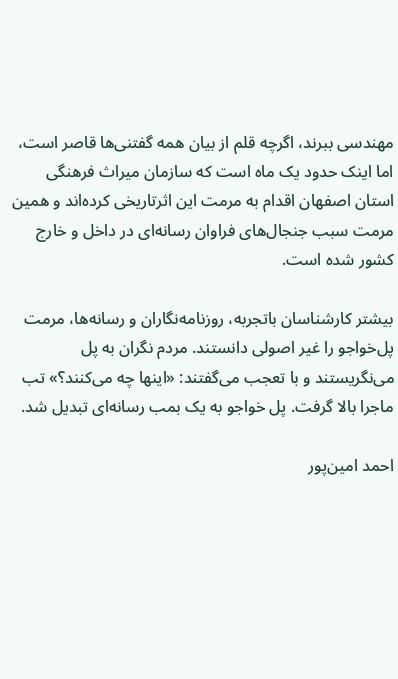مهندسی ببرند، اگرچه قلم از بیان همه گفتنی‌ها قاصر است، اما اینک حدود یک ماه است که سازمان میراث فرهنگی استان اصفهان اقدام به مرمت این اثرتاریخی کرده‌اند و همین مرمت سبب جنجال‌های فراوان رسانه‌ای در داخل و خارج کشور شده است.

بیشتر کارشناسان باتجربه، روزنامه‌نگاران و رسانه‌ها، مرمت پل‌خواجو را غیر اصولی دانستند. مردم نگران به پل می‌نگریستند و با تعجب می‌گفتند: «اینها چه می‌کنند؟» تب ماجرا بالا گرفت. پل خواجو به یک بمب رسانه‌ای تبدیل شد.

احمد امین‌پور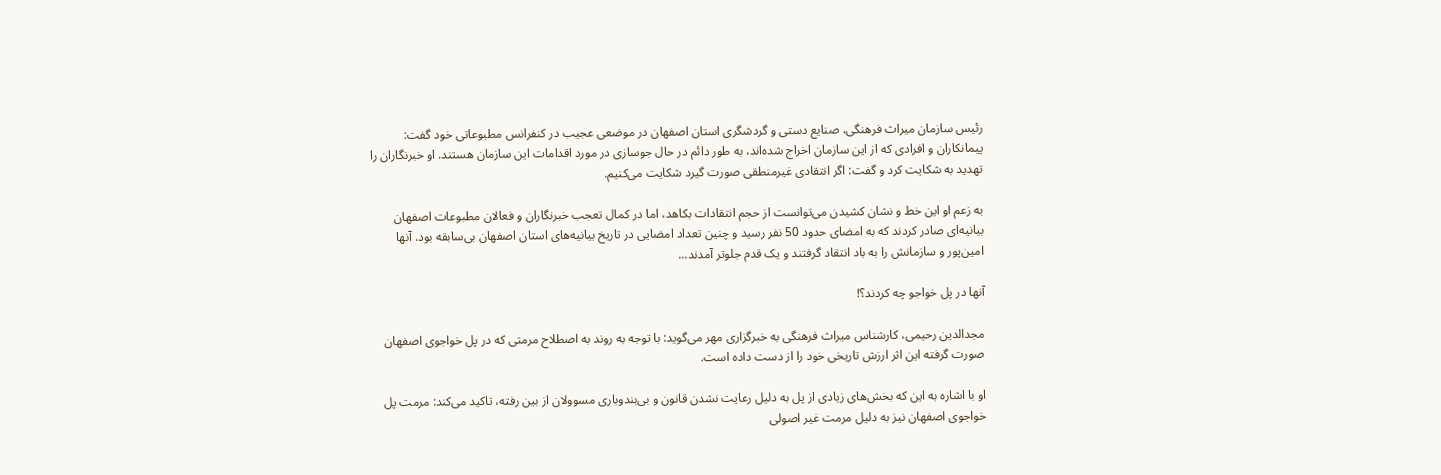رئیس سازمان میراث فرهنگی، صنایع دستی و گردشگری استان اصفهان در موضعی عجیب در کنفرانس مطبوعاتی خود گفت: پیمانکاران و افرادی که از این سازمان اخراج شده‌‌اند، به طور دائم در حال جوسازی در مورد اقدامات این سازمان هستند. او خبرنگاران را تهدید به شکایت کرد و گفت: اگر انتقادی غیرمنطقی صورت گیرد شکایت می‌کنیم.

به زعم او این خط و نشان کشیدن می‌توانست از حجم انتقادات بکاهد، اما در کمال تعجب خبرنگاران و فعالان مطبوعات اصفهان بیانیه‌ای صادر کردند که به امضای حدود 50 نفر رسید و چنین تعداد امضایی در تاریخ بیانیه‌های استان اصفهان بی‌سابقه بود. آنها امین‌پور و سازمانش را به باد انتقاد گرفتند و یک قدم جلوتر آمدند...

آنها در پل خواجو چه کردند؟!

مجدالدین رحیمی، کارشناس میراث فرهنگی به خبرگزاری مهر می‌گوید: با توجه به روند به اصطلاح مرمتی که در پل خواجوی اصفهان صورت گرفته این اثر ارزش تاریخی خود را از دست داده است.

او با اشاره به این که بخش‌های زیادی از پل به دلیل رعایت نشدن قانون و بی‌بندوباری مسوولان از بین رفته، تاکید می‌کند: مرمت پل خواجوی اصفهان نیز به دلیل مرمت غیر اصولی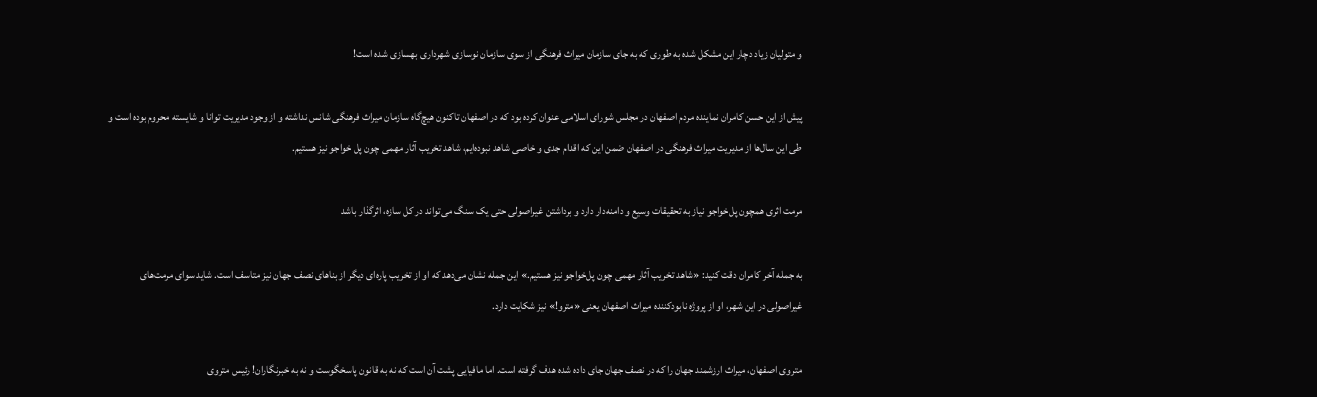و متولیان زیاد دچار این مشکل شده به طوری که به جای سازمان میراث فرهنگی از سوی سازمان نوسازی شهرداری بهسازی شده است!

پیش از این حسن کامران نماینده مردم اصفهان در مجلس شورای اسلامی عنوان کرده بود که در اصفهان تاکنون هیچ‌گاه سازمان میراث فرهنگی شانس نداشته و از وجود مدیریت توانا و شایسته محروم بوده است و طی این سال‌ها از مدیریت میراث فرهنگی در اصفهان ضمن این که اقدام جدی و خاصی شاهد نبوده‌ایم، شاهد تخریب آثار مهمی چون پل خواجو نیز هستیم.

مرمت اثری همچون پل‌خواجو نیاز به تحقیقات وسیع و دامنه‌‌دار دارد و برداشتن غیراصولی حتی یک سنگ می‌تواند در کل سازه، اثرگذار باشد

به جمله آخر کامران دقت کنید: «شاهد تخریب آثار مهمی چون پل‌خواجو نیز هستیم.» این جمله نشان می‌‌دهد که او از تخریب پاره‌ای دیگر از بناهای نصف جهان نیز متاسف است. شاید سوای مرمت‌های غیراصولی در این شهر، او از پروژه نابود‌کننده میراث اصفهان یعنی «مترو!» نیز شکایت دارد.

متروی اصفهان، میراث ارزشمند جهان را که در نصف جهان جای داده شده هدف گرفته است. اما مافیایی پشت آن است که نه به قانون پاسخگوست و نه به خبرنگاران! رئیس متروی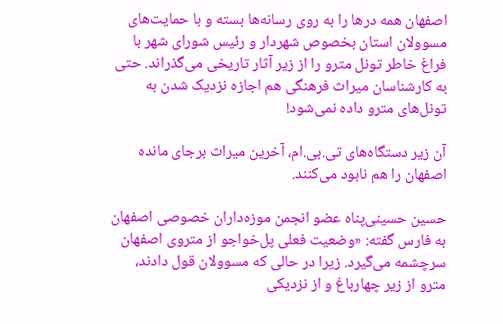اصفهان همه درها را به روی رسانه‌ها بسته و با حمایت‌های مسوولان استان بخصوص شهردار و رئیس شورای شهر با فراغ خاطر تونل مترو را از زیر آثار تاریخی می‌گذراند. حتی به کارشناسان میراث فرهنگی هم اجازه نزدیک شدن به تونل‌های مترو داده نمی‌شود!

آن زیر دستگاه‌های تی.بی‌.ام، آخرین میراث برجای مانده اصفهان را هم نابود می‌کنند.

حسین حسینی‌پناه عضو انجمن موزه‌داران خصوصی اصفهان به فارس گفته: «وضعیت فعلی پل‌خواجو از متروی اصفهان سرچشمه می‌گیرد. زیرا در حالی که مسوولان قول دادند، مترو از زیر چهارباغ و از نزدیکی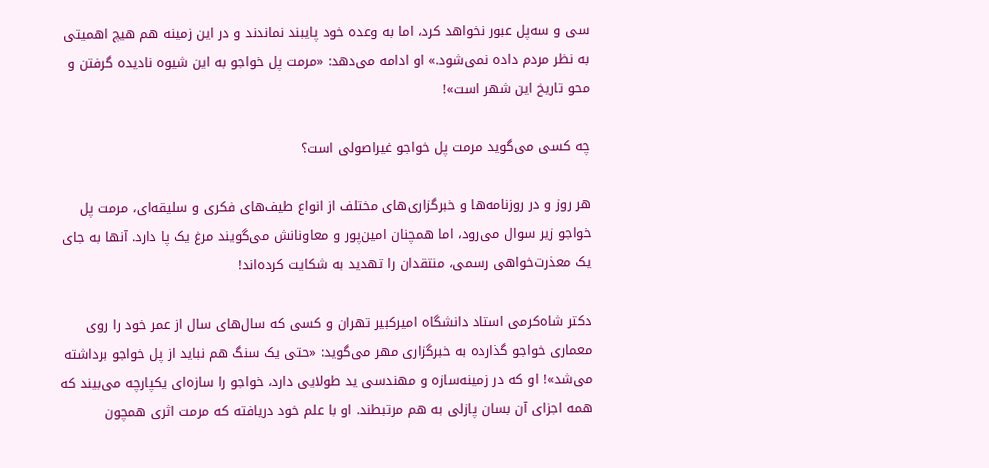سی و سه‌پل عبور نخواهد کرد، اما به وعده خود پایبند نماندند و در این زمینه هم هیچ اهمیتی به نظر مردم داده نمی‌شود.» او ادامه می‌دهد: «مرمت پل خواجو به این شیوه نادیده گرفتن و محو تاریخ این شهر است»!

چه کسی می‌گوید مرمت پل خواجو غیراصولی است؟

هر روز و در روزنامه‌ها و خبرگزاری‌های مختلف از انواع طیف‌های فکری و سلیقه‌ای، مرمت پل خواجو زیر سوال می‌رود، اما همچنان امین‌پور و معاونانش می‌گویند مرغ یک پا دارد. آنها به جای یک معذرت‌خواهی رسمی، منتقدان را تهدید به شکایت کرده‌اند!

دکتر شاه‌کرمی استاد دانشگاه امیرکبیر تهران و کسی که سال‌های سال از عمر خود را روی معماری خواجو گذارده به خبرگزاری مهر می‌گوید: «حتی یک سنگ هم نباید از پل خواجو برداشته می‌شد»! او که در زمینه‌سازه و مهندسی ید طولایی دارد، خواجو را سازه‌ای یکپارچه می‌بیند که همه اجزای آن بسان پازلی به هم مرتبطند. او با علم خود دریافته که مرمت اثری همچون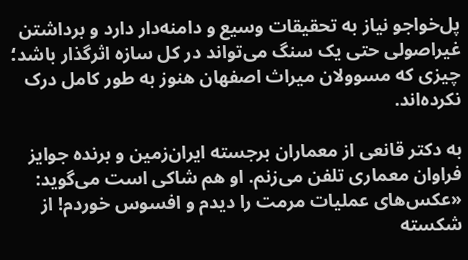پل‌خواجو نیاز به تحقیقات وسیع و دامنه‌‌دار دارد و برداشتن غیراصولی حتی یک سنگ می‌تواند در کل سازه اثرگذار باشد؛ چیزی که مسوولان میراث اصفهان هنوز به طور کامل درک نکرده‌اند.

به دکتر قانعی از معماران برجسته ایران‌زمین و برنده جوایز فراوان معماری تلفن می‌زنم. او هم شاکی است می‌گوید: «عکس‌های عملیات مرمت را دیدم و افسوس خوردم! از شکسته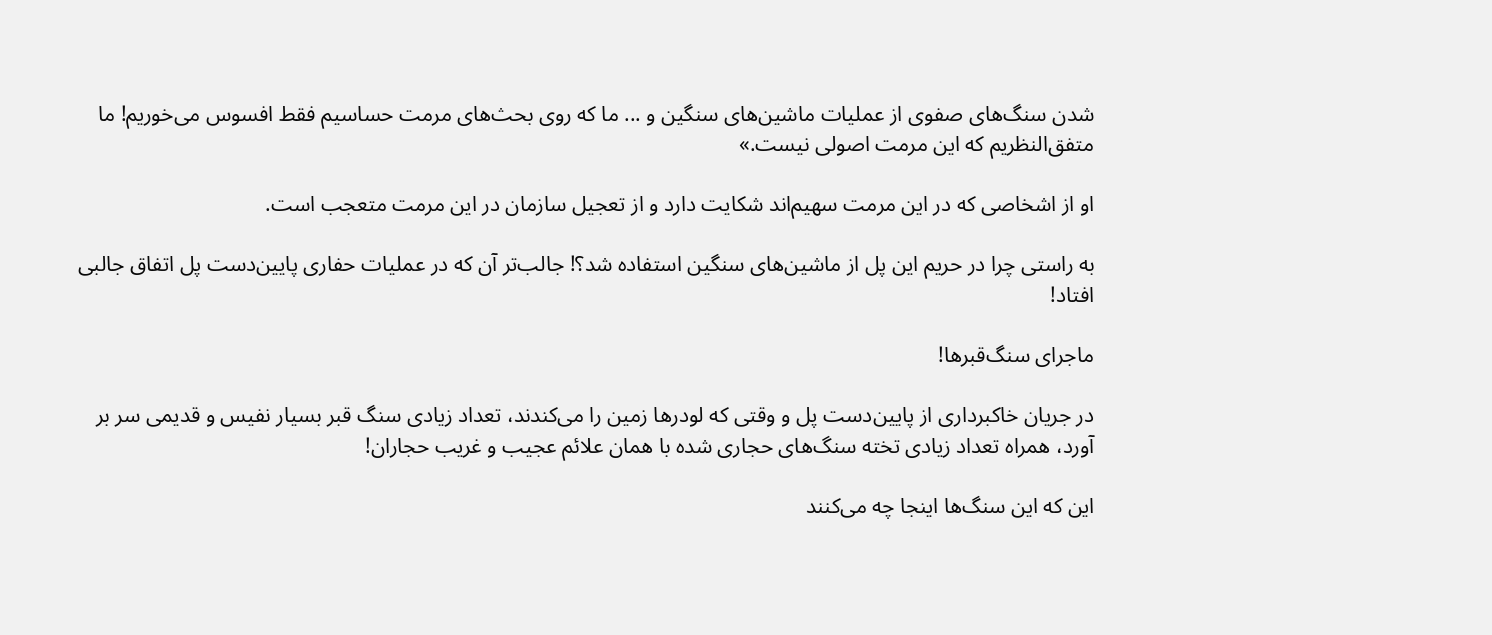شدن سنگ‌های صفوی از عملیات ماشین‌های سنگین و ... ما که روی بحث‌های مرمت حساسیم فقط افسوس می‌خوریم! ما متفق‌النظریم که این مرمت اصولی نیست.»

او از اشخاصی که در این مرمت سهیم‌اند شکایت دارد و از تعجیل سازمان در این مرمت متعجب است.

به راستی چرا در حریم این پل از ماشین‌های سنگین استفاده شد؟! جالب‌تر آن که در عملیات حفاری پایین‌دست پل اتفاق جالبی افتاد!

ماجرای سنگ‌قبرها!

در جریان خاکبرداری از پایین‌دست پل و وقتی که لودرها زمین را می‌کندند، تعداد زیادی سنگ قبر بسیار نفیس و قدیمی سر بر آورد، همراه تعداد زیادی تخته سنگ‌های حجاری شده با همان علائم عجیب و غریب حجاران!

این که این سنگ‌ها اینجا چه می‌کنند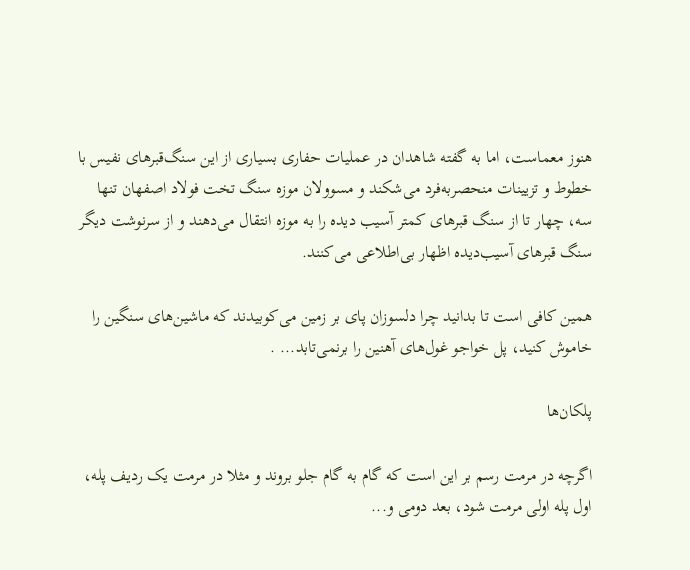هنوز معماست، اما به گفته شاهدان در عملیات حفاری بسیاری از این سنگ‌قبرهای نفیس با خطوط و تزیینات منحصربه‌فرد می‌شکند و مسوولان موزه سنگ تخت فولاد اصفهان تنها سه، چهار تا از سنگ قبرهای کمتر آسیب دیده را به موزه انتقال می‌دهند و از سرنوشت دیگر سنگ قبرهای آسیب‌دیده اظهار بی‌اطلاعی می‌کنند.

همین کافی است تا بدانید چرا دلسوزان پای بر زمین می‌کوبیدند که ماشین‌های سنگین را خاموش کنید، پل خواجو غول‌های آهنین را برنمی‌تابد... .

پلکان‌ها

اگرچه در مرمت رسم بر این است که گام به گام جلو بروند و مثلا در مرمت یک ردیف پله، اول پله اولی مرمت ‌شود، بعد دومی و...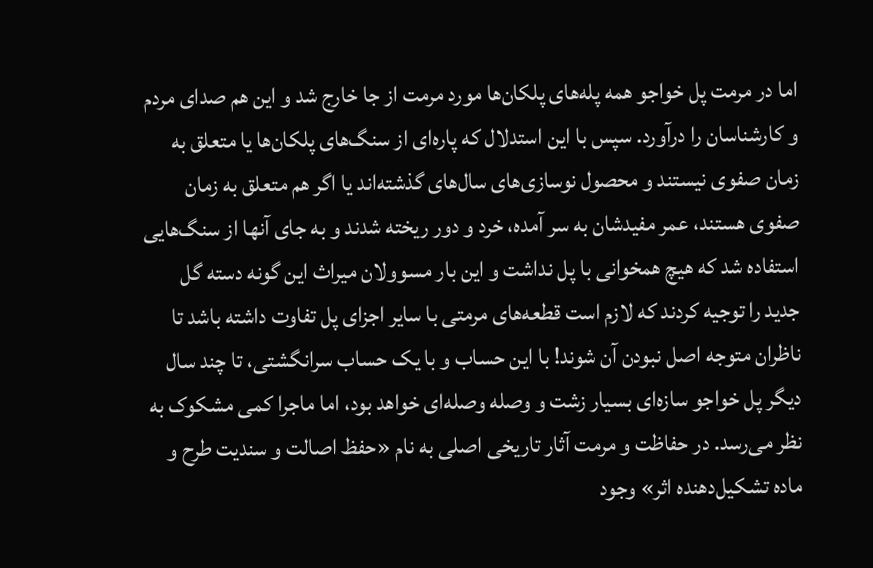اما در مرمت پل خواجو همه پله‌های پلکان‌ها مورد مرمت از جا خارج شد و این هم صدای مردم و کارشناسان را درآورد. سپس با این استدلال که پاره‌ای از سنگ‌های پلکان‌ها یا متعلق به زمان صفوی نیستند و محصول نوسازی‌های سال‌های گذشته‌اند یا اگر هم متعلق به زمان صفوی هستند، عمر مفیدشان به سر آمده، خرد و دور ریخته شدند و به جای آنها از سنگ‌هایی استفاده شد که هیچ همخوانی با پل نداشت و این بار مسوولان میراث این گونه دسته گل جدید را توجیه کردند که لازم است قطعه‌های مرمتی با سایر اجزای پل تفاوت داشته باشد تا ناظران متوجه اصل نبودن آن شوند! با این حساب و با یک حساب سرانگشتی، تا چند سال دیگر پل خواجو سازه‌ای بسیار زشت و وصله وصله‌ای خواهد بود، اما ماجرا کمی مشکوک به نظر می‌رسد. در حفاظت و مرمت آثار تاریخی اصلی به نام «حفظ اصالت و سندیت طرح و ماده تشکیل‌دهنده اثر» وجود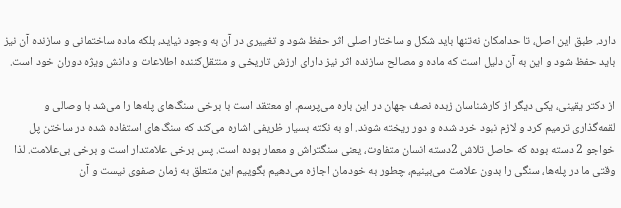دارد. طبق این اصل، تا حدامکان نه‌تنها باید شکل و ساختار اصلی اثر حفظ شود و تغییری در آن به وجود نیاید، بلکه ماده ساختمانی و سازنده آن نیز باید حفظ شود و این به آن دلیل است که ماده و مصالح سازنده اثر نیز دارای ارزش تاریخی و منتقل‌کننده اطلاعات و دانش ویژه دوران خود است.

از دکتر یقینی، یکی دیگر از کارشناسان زبده نصف جهان در این باره می‌پرسم. او معتقد است با برخی سنگ‌های پله‌ها را می‌شد با وصالی و لقمه‌گذاری ترمیم کرد و لازم نبود خرد شده و دور ریخته شوند. او به نکته بسیار ظریفی اشاره می‌کند که سنگ‌های استفاده شده در ساختن پل خواجو 2 دسته بوده که حاصل تلاش 2دسته انسان متفاوت، یعنی سنگتراش و معمار بوده است. پس برخی علامتدار است و برخی بی‌علامت. لذا وقتی ما در پله‌ها، سنگی را بدون علامت می‌بینیم، چطور به خودمان اجازه می‌دهیم بگوییم این متعلق به زمان صفوی نیست و آن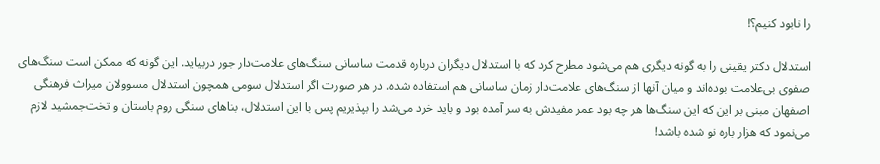را نابود کنیم؟!

استدلال دکتر یقینی را به گونه دیگری هم می‌شود مطرح کرد که با استدلال دیگران درباره قدمت ساسانی سنگ‌های علامت‌دار جور دربیاید. این گونه که ممکن است سنگ‌های صفوی بی‌علامت بوده‌اند و میان آنها از سنگ‌های علامت‌دار زمان ساسانی هم استفاده شده. در هر صورت اگر استدلال سومی همچون استدلال مسوولان میراث فرهنگی اصفهان مبنی بر این که این سنگ‌ها هر چه بود عمر مفیدش به سر آمده بود و باید خرد می‌شد را بپذیریم پس با این استدلال، بناهای سنگی روم باستان و تخت‌جمشید لازم می‌نمود که هزار باره نو شده باشد!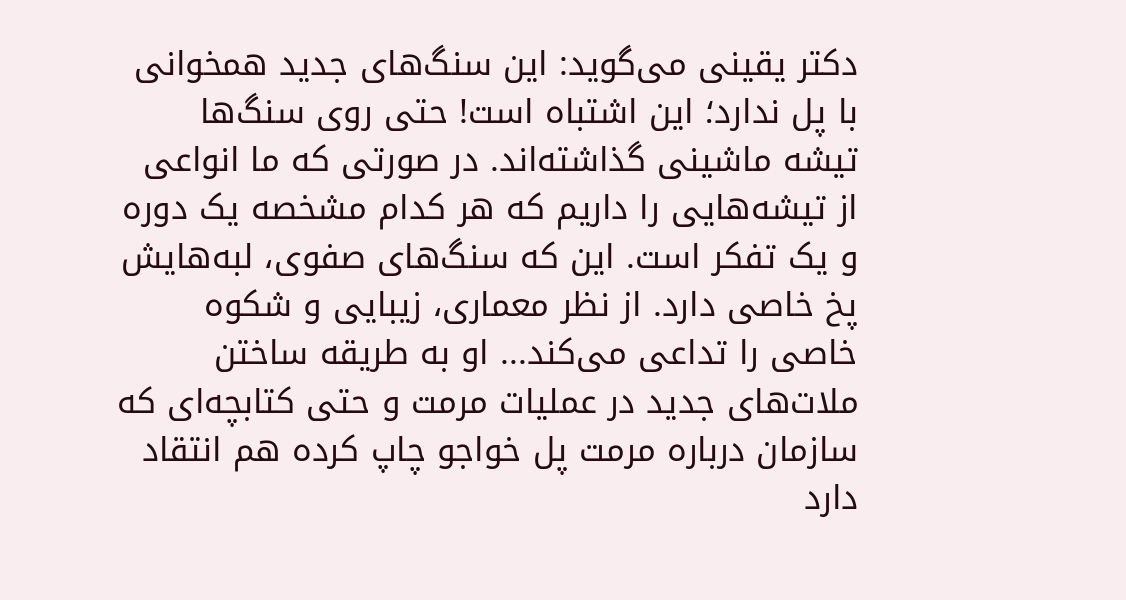دکتر یقینی می‌گوید: این سنگ‌های جدید همخوانی با پل ندارد؛ این اشتباه است! حتی روی سنگ‌ها تیشه ماشینی گذاشته‌اند. در صورتی که ما انواعی از تیشه‌هایی را داریم که هر کدام مشخصه یک دوره و یک تفکر است. این که سنگ‌های صفوی، لبه‌هایش پخ خاصی دارد. از نظر معماری، زیبایی و شکوه خاصی را تداعی می‌کند... او به طریقه ساختن ملات‌های جدید در عملیات مرمت و حتی کتابچه‌ای که سازمان درباره مرمت پل خواجو چاپ کرده هم انتقاد دارد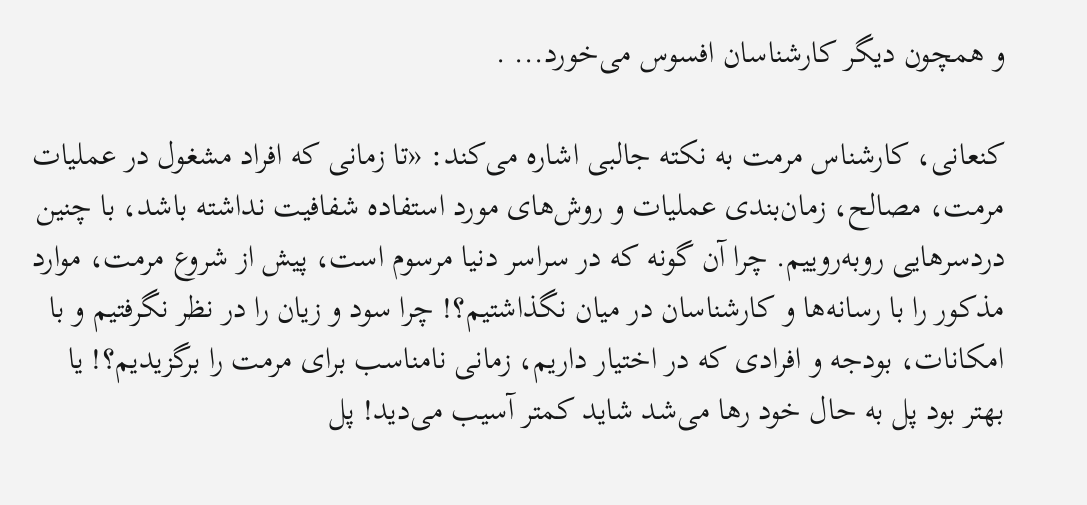و همچون دیگر کارشناسان افسوس می‌خورد... .

کنعانی، کارشناس مرمت به نکته جالبی اشاره می‌کند: «تا زمانی که افراد مشغول در عملیات مرمت، مصالح، زمان‌بندی عملیات و روش‌های مورد استفاده شفافیت نداشته باشد، با چنین دردسرهایی روبه‌روییم. چرا آن گونه که در سراسر دنیا مرسوم است، پیش از شروع مرمت، موارد مذکور را با رسانه‌ها و کارشناسان در میان نگذاشتیم؟! چرا سود و زیان را در نظر نگرفتیم و با امکانات، بودجه و افرادی که در اختیار داریم، زمانی نامناسب برای مرمت را برگزیدیم؟! یا بهتر بود پل به حال خود رها می‌شد شاید کمتر آسیب می‌دید! پل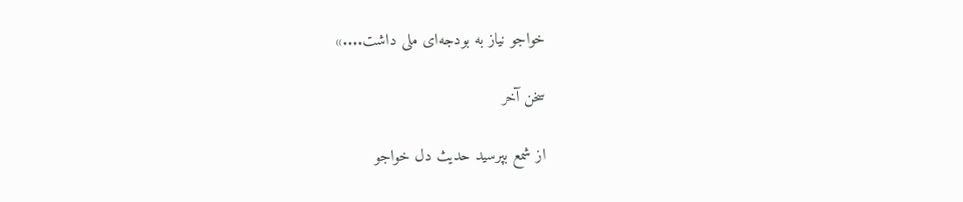خواجو نیاز به بودجه‌ای ملی داشت....»

سخن آخر

از شمع بپرسید حدیث دل خواجو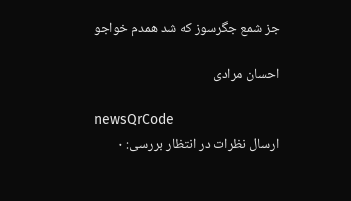جز شمع جگرسوز که شد همدم خواجو

احسان مرادی

newsQrCode
ارسال نظرات در انتظار بررسی: ۰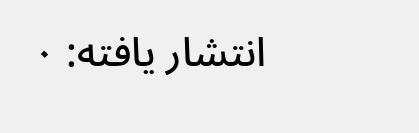انتشار یافته: ۰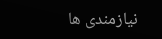نیازمندی ها